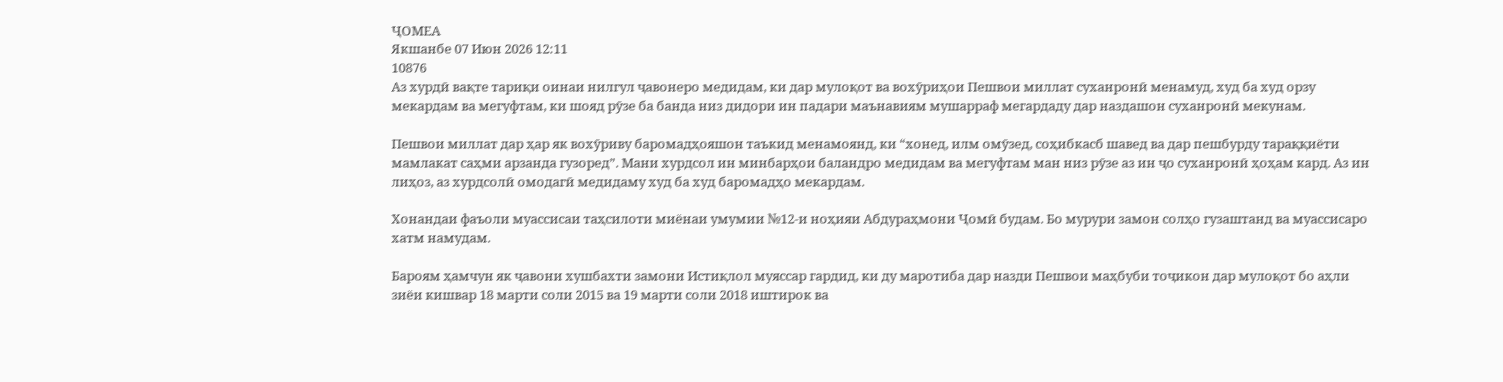ҶОМЕА
Якшанбе 07 Июн 2026 12:11
10876
Аз хурдӣ вақте тариқи оинаи нилгул ҷавонеро медидам, ки дар мулоқот ва вохӯриҳои Пешвои миллат суханронӣ менамуд, худ ба худ орзу мекардам ва мегуфтам, ки шояд рӯзе ба банда низ дидори ин падари маънавиям мушарраф мегардаду дар наздашон суханронӣ мекунам.

Пешвои миллат дар ҳар як вохӯриву баромадҳояшон таъкид менамоянд, ки “хонед, илм омӯзед, соҳибкасб шавед ва дар пешбурду тараққиёти мамлакат саҳми арзанда гузоред”. Мани хурдсол ин минбарҳои баландро медидам ва мегуфтам ман низ рӯзе аз ин ҷо суханронӣ ҳоҳам кард. Аз ин лиҳоз, аз хурдсолӣ омодагӣ медидаму худ ба худ баромадҳо мекардам.

Хонандаи фаъоли муассисаи таҳсилоти миёнаи умумии №12-и ноҳияи Абдураҳмони Ҷомӣ будам. Бо мурури замон солҳо гузаштанд ва муассисаро хатм намудам.

Бароям ҳамчун як ҷавони хушбахти замони Истиқлол муяссар гардид, ки ду маротиба дар назди Пешвои маҳбуби тоҷикон дар мулоқот бо аҳли зиёи кишвар 18 марти соли 2015 ва 19 марти соли 2018 иштирок ва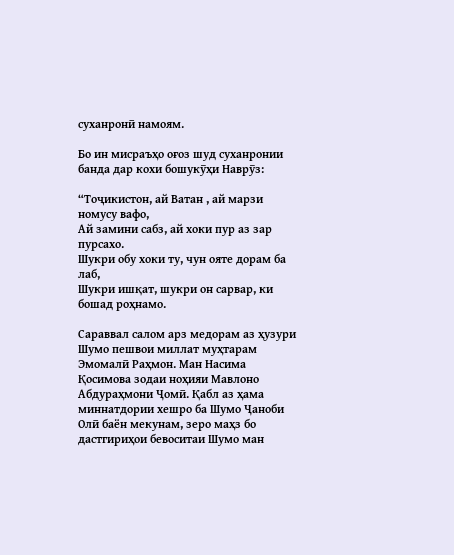суханронӣ намоям.

Бо ин мисраъҳо оғоз шуд суханронии банда дар кохи бошукӯҳи Наврӯз:

“Тоҷикистон, ай Ватан , ай марзи номусу вафо,
Ай замини сабз, ай хоки пур аз зар пурсахо.
Шукри обу хоки ту, чун ояте дорам ба лаб,
Шукри ишқат, шукри он сарвар, ки бошад роҳнамо.

Сараввал салом арз медорам аз ҳузури Шумо пешвои миллат муҳтарам Эмомалӣ Раҳмон. Ман Насима Қосимова зодаи ноҳияи Мавлоно Абдураҳмони Ҷомӣ. Қабл аз ҳама миннатдории хешро ба Шумо Ҷаноби Олӣ баён мекунам, зеро маҳз бо дастгириҳои бевоситаи Шумо ман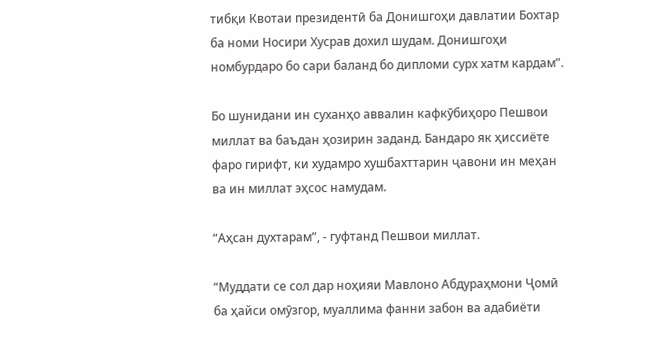тибқи Квотаи президентӣ ба Донишгоҳи давлатии Бохтар ба номи Носири Хусрав дохил шудам. Донишгоҳи номбурдаро бо сари баланд бо дипломи сурх хатм кардам”.

Бо шунидани ин суханҳо аввалин кафкӯбиҳоро Пешвои миллат ва баъдан ҳозирин заданд. Бандаро як ҳиссиёте фаро гирифт, ки худамро хушбахттарин ҷавони ин меҳан ва ин миллат эҳсос намудам.

“Аҳсан духтарам”, - гуфтанд Пешвои миллат.

“Муддати се сол дар ноҳияи Мавлоно Абдураҳмони Ҷомӣ ба ҳайси омӯзгор, муаллима фанни забон ва адабиёти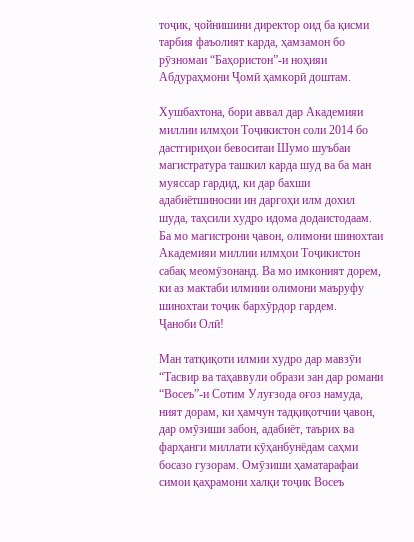тоҷик, ҷойнишини директор оид ба қисми тарбия фаъолият карда, ҳамзамон бо рӯзномаи “Баҳористон”-и ноҳияи Абдураҳмони Ҷомӣ ҳамкорӣ доштам.

Хушбахтона, бори аввал дар Академияи миллии илмҳои Тоҷикистон соли 2014 бо дастгириҳои бевоситаи Шумо шуъбаи магистратура ташкил карда шуд ва ба ман муяссар гардид, ки дар бахши адабиётшиносии ин даргоҳи илм дохил шуда, таҳсили худро идома додаистодаам. Ба мо магистрони ҷавон, олимони шинохтаи Академияи миллии илмҳои Тоҷикистон сабақ меомӯзонанд. Ва мо имконият дорем, ки аз мактаби илмиии олимони маъруфу шинохтаи тоҷик бархӯрдор гардем.
Ҷаноби Олӣ!

Ман татқиқоти илмии худро дар мавзӯи “Тасвир ва таҳаввули образи зан дар романи “Восеъ”-и Сотим Улуғзода оғоз намуда, ният дорам, ки ҳамчун тадқиқотчии ҷавон, дар омӯзиши забон, адабиёт, таърих ва фарҳанги миллати кӯҳанбунёдам саҳми босазо гузорам. Омӯзиши ҳаматарафаи симои қаҳрамони халқи тоҷик Восеъ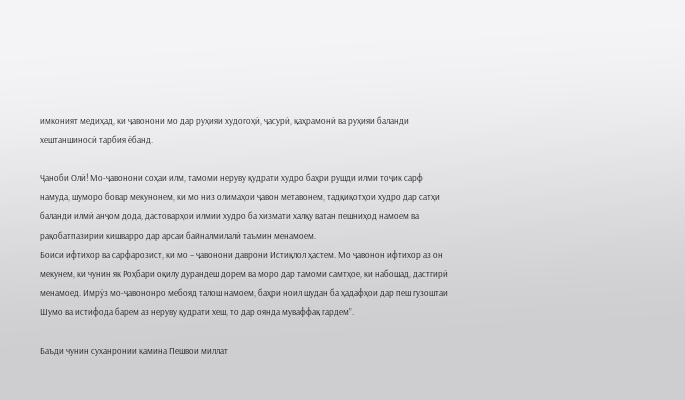имконият медиҳад, ки ҷавонони мо дар руҳияи худогоҳӣ, ҷасурӣ, қаҳрамонӣ ва руҳияи баланди хештаншиносӣ тарбия ёбанд.

Ҷаноби Олӣ! Мо-ҷавонони соҳаи илм, тамоми неруву қудрати худро баҳри рушди илми тоҷик сарф намуда, шуморо бовар мекунонем, ки мо низ олимаҳои ҷавон метавонем, тадқиқотҳои худро дар сатҳи баланди илмӣ анҷом дода, дастоварҳои илмии худро ба хизмати халқу ватан пешниҳод намоем ва рақобатпазирии кишварро дар арсаи байналмилалӣ таъмин менамоем.
Боиси ифтихор ва сарфарозист, ки мо – ҷавонони даврони Истиқлол ҳастем. Мо ҷавонон ифтихор аз он мекунем, ки чунин як Роҳбари оқилу дурандеш дорем ва моро дар тамоми самтҳое, ки набошад, дастгирӣ менамоед. Имрӯз мо-ҷавононро мебояд талош намоем, баҳри ноил шудан ба ҳадафҳои дар пеш гузоштаи Шумо ва истифода барем аз неруву қудрати хеш, то дар оянда муваффақ гардем”.

Баъди чунин суханронии камина Пешвои миллат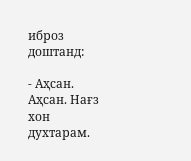иброз доштанд:

- Аҳсан. Аҳсан. Нағз хон духтарам.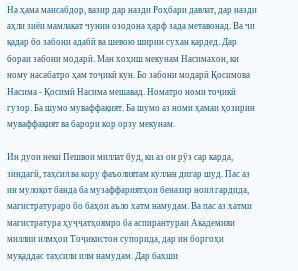На ҳама мансабдор, вазир дар назди Роҳбари давлат, дар назди аҳли зиёи мамлакат чунин озодона ҳарф зада метавонад. Ва чи қадар бо забони адабӣ ва шевою ширин сухан кардед. Дар бораи забони модарӣ. Ман хоҳиш мекунам Насимахон, ки ному насабатро ҳам тоҷикӣ кун. Бо забони модарӣ Қосимова Насима - Қосимӣ Насима мешавад. Номатро номи тоҷикӣ гузор. Ба шумо муваффақият. Ба шумо аз номи ҳамаи ҳозирин муваффақият ва барори кор орзу мекунам.

Ин дуои неки Пешвои миллат буд, ки аз он рӯз сар карда, зиндагӣ, таҳсил ва кору фаъолиятам куллан дигар шуд. Пас аз ин мулоқот банда ба музаффариятҳои беназир ноил гардида, магистратураро бо баҳои аъло хатм намудам. Ва пас аз хатми магистратура ҳуҷҷатҳоямро ба аспирантураи Академияи миллии илмҳои Тоҷикистон супорида, дар ин боргоҳи муқаддас таҳсили илм намудам. Дар бахши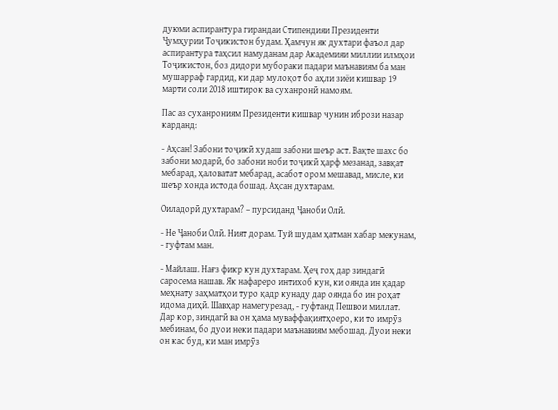дуюми аспирантура гирандаи Стипендияи Президенти Ҷумҳурии Тоҷикистон будам. Ҳамчун як духтари фаъол дар аспирантура таҳсил намуданам дар Академияи миллии илмҳои Тоҷикистон, боз дидори мубораки падари маънавиям ба ман мушарраф гардид, ки дар мулоқот бо аҳли зиёи кишвар 19 марти соли 2018 иштирок ва суханронӣ намоям.

Пас аз суханрониям Президенти кишвар чунин ибрози назар карданд:

- Аҳсан! Забони тоҷикӣ худаш забони шеър аст. Вақте шахс бо забони модарӣ, бо забони ноби тоҷикӣ ҳарф мезанад, завқат мебарад, ҳаловатат мебарад, асабот ором мешавад, мисле, ки шеър хонда истода бошад. Аҳсан духтарам.

Оиладорӣ духтарам? – пурсиданд Ҷаноби Олӣ.

- Не Ҷаноби Олӣ. Ният дорам. Туй шудам ҳатман хабар мекунам, - гуфтам ман.

- Майлаш. Нағз фикр кун духтарам. Ҳеҷ гоҳ дар зиндагӣ саросема нашав. Як нафареро интихоб кун, ки оянда ин қадар меҳнату заҳматҳои туро қадр кунаду дар оянда бо ин роҳат идома диҳӣ. Шавҳар намегурезад, - гуфтанд Пешвои миллат.
Дар кор, зиндагӣ ва он ҳама муваффақиятҳоеро, ки то имрӯз мебинам, бо дуои неки падари маънавиям мебошад. Дуои неки он кас буд, ки ман имрӯз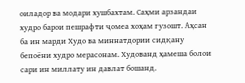оиладор ва модари хушбахтам. Саҳми арзандаи худро барои пешрафти ҷомеа хоҳам гузошт. Аҳсан ба ин марди Худо ва миннатдории сидқану бепоёни худро мерасонам. Худованд ҳамеша болои сари ин миллату ин давлат бошанд.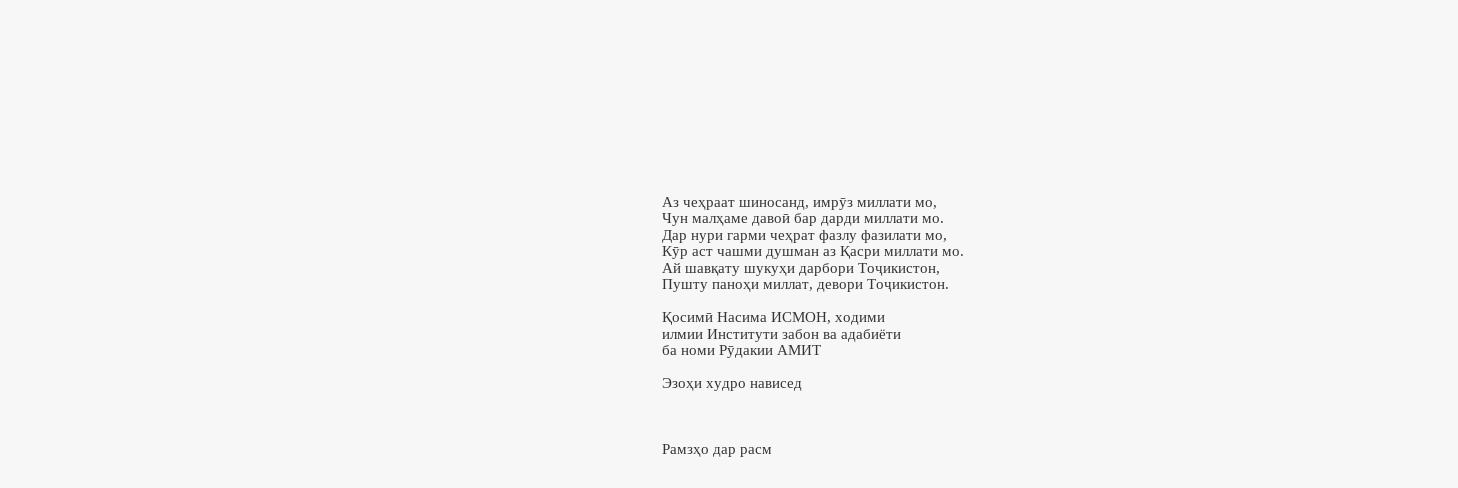Аз чеҳраат шиносанд, имрӯз миллати мо,
Чун малҳаме давоӣ бар дарди миллати мо.
Дар нури гарми чеҳрат фазлу фазилати мо,
Кӯр аст чашми душман аз Қасри миллати мо.
Ай шавқату шукуҳи дарбори Тоҷикистон,
Пушту паноҳи миллат, девори Тоҷикистон.

Қосимӣ Насима ИСМОН, ходими
илмии Институти забон ва адабиёти
ба номи Рӯдакии АМИТ

Эзоҳи худро нависед



Рамзҳо дар расм